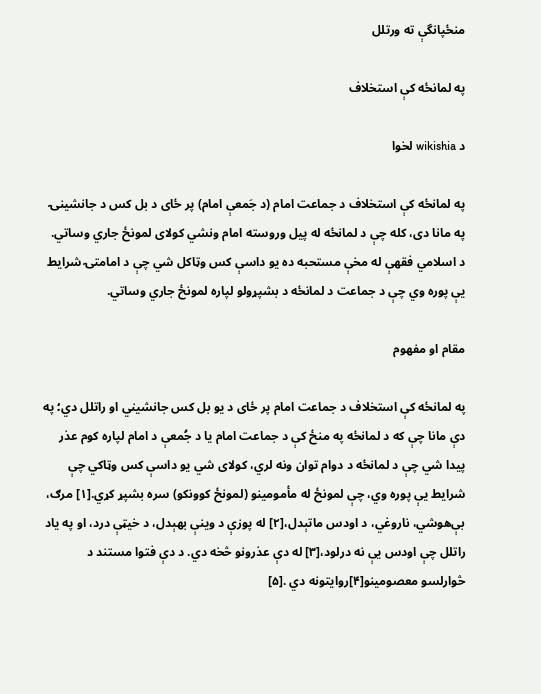منځپانگې ته ورتلل

په لمانځه کې استخلاف

د wikishia لخوا

په لمانځه کې استخلاف د جماعت امام (د جَمعې امام) پر ځای د بل کس د جانشینۍ په مانا دی، کله چې د لمانځه له پیل وروسته امام ونشي کولای لمونځ جاري وساتي. د اسلامي فقهې له مخې مستحبه ده یو داسې کس وټاکل شي چې د امامتۍ شرایط یې پوره وي چې د جماعت د لمانځه د بشپړولو لپاره لمونځ جاري وساتي.

مقام او مفهوم

په لمانځه کې استخلاف د جماعت امام پر ځای د یو بل کس جانشیني او راتلل دي؛ په دې مانا چې که د لمانځه په منځ کې د جماعت امام یا د جُمعې د امام لپاره کوم عذر پیدا شي چې د لمانځه د دوام توان ونه لري، کولای شي یو داسې کس وټاکي چې شرایط یې پوره وي، چې لمونځ له مأمومینو (لمونځ کوونکو) سره بشپړ کړي.[۱] مرګ، بې‌هوشي، ناروغي، د اودس ماتېدل،[۲] له پوزې د وینې بهېدل، د خیټې درد، او په یاد راتلل چې اودس یې نه درلود،[۳] له دې عذرونو څخه دي. د دې فتوا مستند د څوارلسو معصومینو[۴]روایتونه دي .[۵]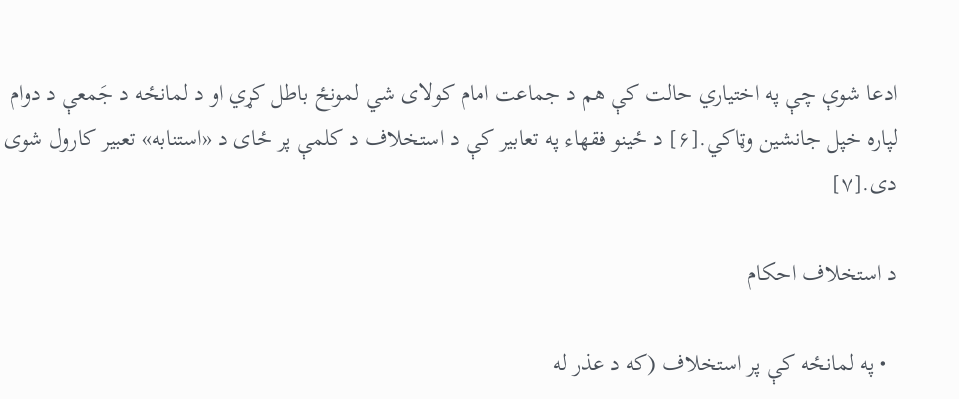ادعا شوې چې په اختیاري حالت کې هم د جماعت امام کولای شي لمونځ باطل کړي او د لمانځه د جَمعې د دوام لپاره خپل جانشین وټاکي.[۶] د ځینو فقهاء په تعابیر کې د استخلاف د کلمې پر ځای د «استنابه» تعبیر کارول شوی دی.[۷]

د استخلاف احکام

  • په لمانځه کې پر استخلاف (که د عذر له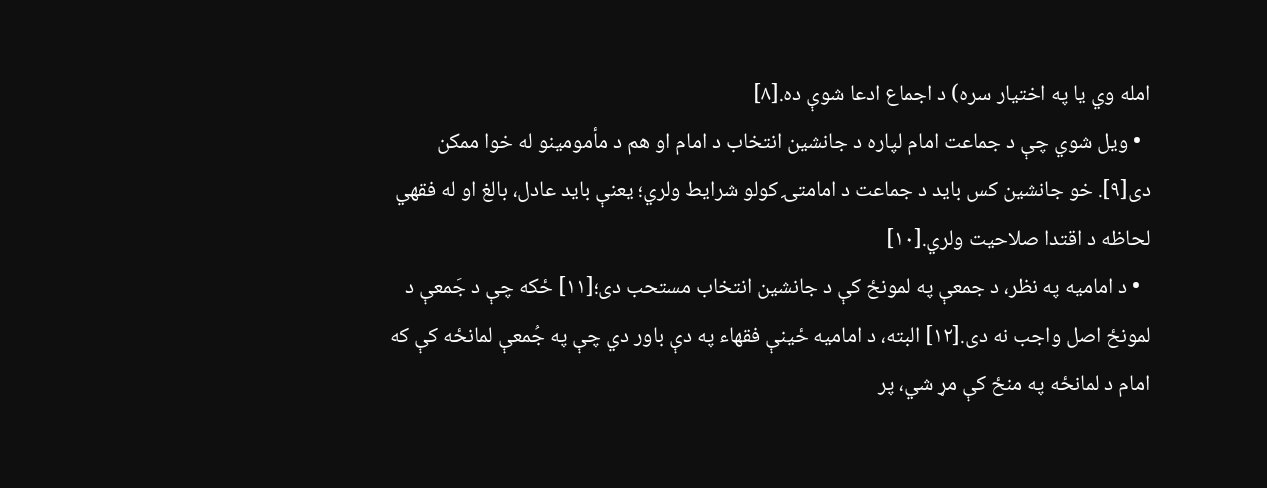امله وي یا په اختیار سره) د اجماع ادعا شوې ده.[۸]
  • ویل شوي چې د جماعت امام لپاره د جانشین انتخاب د امام او هم د مأمومینو له خوا ممکن دی[۹]. خو جانشین کس باید د جماعت د امامتۍ کولو شرایط ولري؛ یعنې باید عادل، بالغ او له فقهي لحاظه د اقتدا صلاحیت ولري.[۱۰]
  • د امامیه په نظر، د جمعې په لمونځ کې د جانشین انتخاب مستحب دی؛[۱۱] ځکه چې د جَمعې د لمونځ اصل واجب نه دی.[۱۲] البته، د امامیه ځینې فقهاء په دې باور دي چې په جُمعې لمانځه کې که امام د لمانځه په منځ کې مړ شي، پر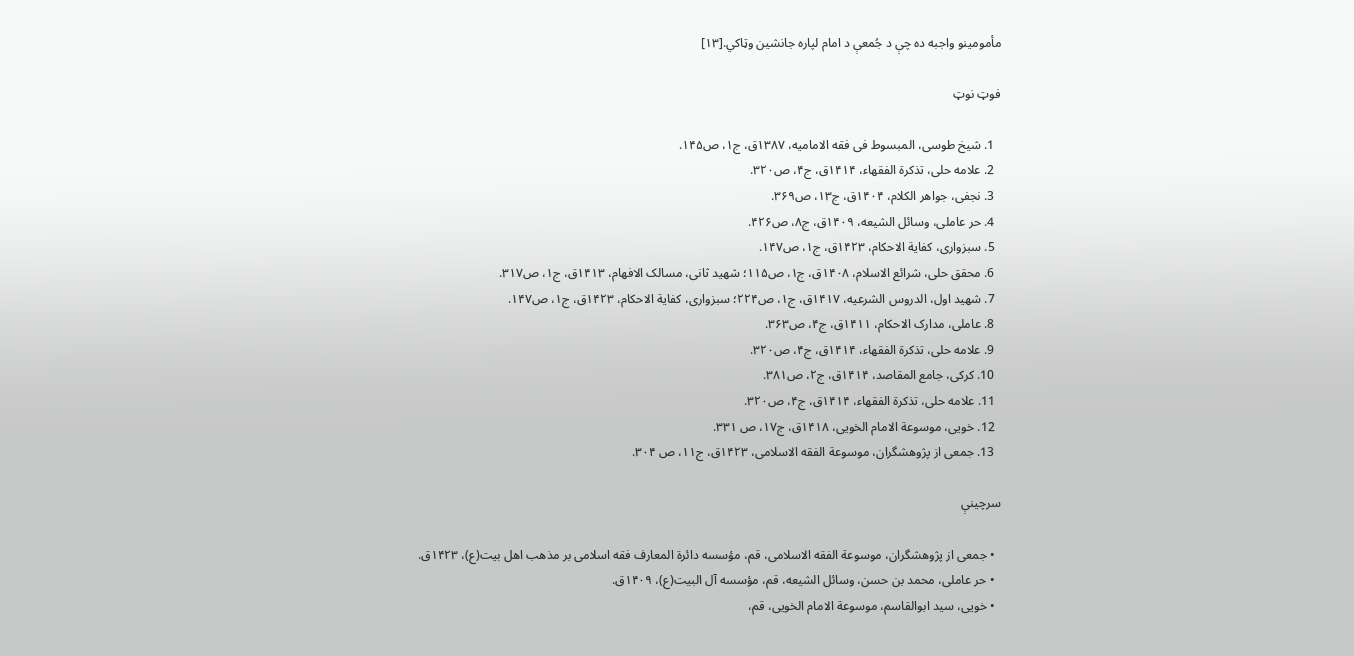مأمومینو واجبه ده چې د جُمعې د امام لپاره جانشین وټاکي.[۱۳]

فوټ نوټ

  1. شیخ طوسی، المبسوط فی فقه الامامیه، ۱۳۸۷ق، ج۱، ص۱۴۵.
  2. علامه حلی، تذکرة الفقهاء، ۱۴۱۴ق، ج۴، ص۳۲۰.
  3. نجفی، جواهر الکلام، ۱۴۰۴ق، ج۱۳، ص۳۶۹.
  4. حر عاملی، وسائل الشیعه، ۱۴۰۹ق، ج۸، ص۴۲۶.
  5. سبزواری، کفایة الاحکام، ۱۴۲۳ق، ج۱، ص۱۴۷.
  6. محقق حلی، شرائع الاسلام، ۱۴۰۸ق، ج۱، ص۱۱۵؛ شهید ثانی، مسالک الافهام، ۱۴۱۳ق، ج۱، ص۳۱۷.
  7. شهید اول، الدروس الشرعیه، ۱۴۱۷ق، ج۱، ص۲۲۴؛ سبزواری، کفایة الاحکام، ۱۴۲۳ق، ج۱، ص۱۴۷.
  8. عاملی، مدارک الاحکام، ۱۴۱۱ق، ج۴، ص۳۶۳.
  9. علامه حلی، تذکرة الفقهاء، ۱۴۱۴ق، ج۴، ص۳۲۰.
  10. کرکی، جامع المقاصد، ۱۴۱۴ق، ج۲، ص۳۸۱.
  11. علامه حلی، تذکرة الفقهاء، ۱۴۱۴ق، ج۴، ص۳۲۰.
  12. خویی، موسوعة الامام الخویی، ۱۴۱۸ق، ج‌۱۷، ص ۳۳۱‌.
  13. جمعی از پژوهشگران، موسوعة الفقه الاسلامی، ۱۴۲۳ق، ج‌۱۱، ص ۳۰۴‌.

سرچينې

  • جمعی از پژوهشگران، موسوعة الفقه الاسلامی، قم، مؤسسه دائرة المعارف فقه اسلامى بر مذهب اهل بيت(ع)، ۱۴۲۳ق.
  • حر عاملی، محمد بن حسن، وسائل الشیعه، قم، مؤسسه آل البیت(ع)، ۱۴۰۹ق.
  • خویی، سید ابوالقاسم، موسوعة الامام الخویی، قم،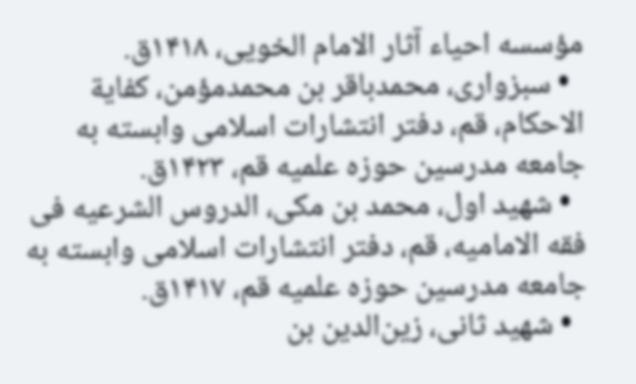مؤسسه احیاء آثار الامام الخویی، ۱۴۱۸ق.
  • سبزواری، محمدباقر بن محمدمؤمن، کفایة الاحکام، قم، دفتر انتشارات اسلامى وابسته به جامعه مدرسين حوزه علميه قم‌، ۱۴۲۳ق.
  • شهید اول، محمد بن مکی، الدروس الشرعیه فی فقه الامامیه، قم، دفتر انتشارات اسلامى وابسته به جامعه مدرسين حوزه علميه قم‌، ۱۴۱۷ق.
  • شهید ثانی، زین‌الدین بن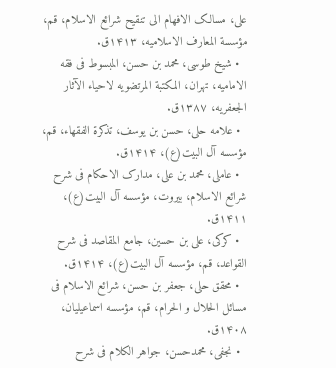علی، مسالک الافهام الی تنقیح شرائع الاسلام، قم، مؤسسة المعارف الاسلامیه، ۱۴۱۳ق.
  • شیخ طوسی، محمد بن حسن، المبسوط فی فقه الامامیه، تهران، المکتبة المرتضویه لاحیاء الآثار الجعفریه، ۱۳۸۷ق.
  • علامه حلی، حسن بن یوسف، تذکرة الفقهاء، قم، مؤسسه آل البیت(ع)، ۱۴۱۴ق.
  • عاملی، محمد بن علی، مدارک الاحکام فی شرح شرائع الاسلام، بیروت، مؤسسه آل البیت(ع)، ۱۴۱۱ق.
  • کرکی، علی بن حسین، جامع المقاصد فی شرح القواعد، قم، مؤسسه آل البیت(ع)، ۱۴۱۴ق.
  • محقق حلی، جعفر بن حسن، شرائع الاسلام فی مسائل الحلال و الحرام، قم، مؤسسه اسماعیلیان، ۱۴۰۸ق.
  • نجفی، محمدحسن، جواهر الکلام فی شرح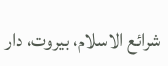شرائع الاسلام، بیروت، دار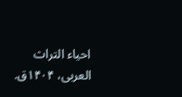احیاء التراث العربی، ۱۴۰۴ق.